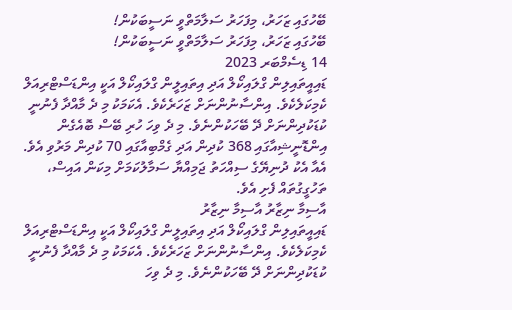ބޭހުގައި ޒަހަރު، މިފަހަރު ސަލާމަތްވީ ނަސީބަކުން!
ބޭހުގައި ޒަހަރު، މިފަހަރު ސަލާމަތްވީ ނަސީބަކުން!
14 ޑިސެމްބަރ 2023
ޑައިއީތައިލިން ގްލައިކޯލް އަދި އިތައިލީން ގްލައިކޯލް އަކީ އިންޑަސްޓްރިއަލް ކެމިކަލެކެވެ. އިންސާނުންނަށް ޒަހަރެކެވެ. އެކަމަކު މި ދެ މާއްދާ ފެނުނީ ކުޑަކުދިންނަށް ދޭ ބޭހަކުންނެވެ. މި ދެ ވިހަ ހުރި ބޭސް ބޮއެގެން އިންޑޮނީޝިއާގައި 368 ކުދިން އަދި ގެމްބިއާގައި 70 ކުދިން މަރުވި އެވެ. އެއާ އެކު ދުނިޔޭގެ ސިއްހަތު ޖަމިއްޔާ ސަމާލުކަމަށް މިކަން އައިސް، ތަހުގީގުތައް ފެށި އެވެ.
އާސިމާ ނިޒާރު އާސިމާ ނިޒާރު
ޑައިއީތައިލިން ގްލައިކޯލް އަދި އިތައިލީން ގްލައިކޯލް އަކީ އިންޑަސްޓްރިއަލް ކެމިކަލެކެވެ. އިންސާނުންނަށް ޒަހަރެކެވެ. އެކަމަކު މި ދެ މާއްދާ ފެނުނީ ކުޑަކުދިންނަށް ދޭ ބޭހަކުންނެވެ. މި ދެ ވިހަ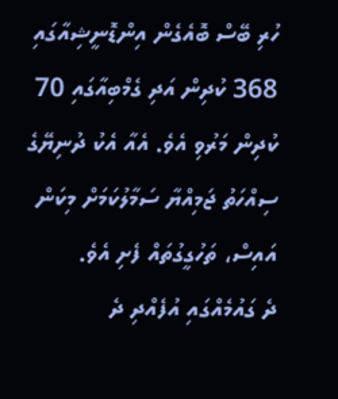ހުރި ބޭސް ބޮއެގެން އިންޑޮނީޝިއާގައި 368 ކުދިން އަދި ގެމްބިއާގައި 70 ކުދިން މަރުވި އެވެ. އެއާ އެކު ދުނިޔޭގެ ސިއްހަތު ޖަމިއްޔާ ސަމާލުކަމަށް މިކަން އައިސް، ތަހުގީގުތައް ފެށި އެވެ.
ދެ ގައުމެއްގައި އުފެއްދި ދެ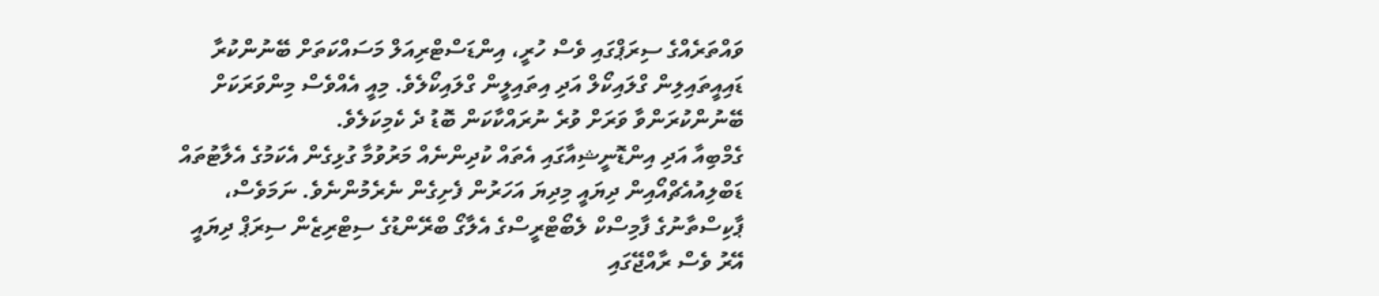ވައްތަރެއްގެ ސިރަޕްގައި ވެސް ހުރީ، އިންޑަސްޓްރިއަލް މަސައްކަތަށް ބޭނުންކުރާ ޑައިއީތައިލިން ގްލައިކޯލް އަދި އިތައިލީން ގްލައިކޯލެވެ. މިއީ އެއްވެސް މިންވަރަކަށް ބޭނުންކުރަންވާ ވަރަށް ވުރެ ނުރައްކާކަން ބޮޑު ދެ ކެމިކަލެވެ.
ގެމްބިއާ އަދި އިންޑޮނީޝިއާގައި އެތައް ކުދިންނެއް މަރުވުމާ ގުޅިގެން އެކަމުގެ އެލާޓުތައް ޑަބްލިއުއެޗްއޯއިން ދިޔައީ މިދިޔަ އަހަރުން ފެށިގެން ނެރެމުންނެވެ. ނަމަވެސް، ޕާކިސްތާނުގެ ފާމިސްކް ލެބޯޓްރީސްގެ އެލާގޯ ބްރޭންޑުގެ ސިޓްރިޒެން ސިރަޕް ދިޔައީ އޭރު ވެސް ރާއްޖޭގައި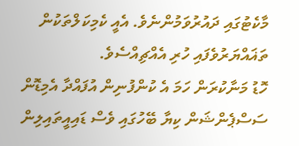މާކެޓުގައި ދައުރުވަމުންނެވެ. އެއީ ކެމިކަލްތަކުން ތަޣައްޔަރުވެފައި ހުރި އެއްޗިއްސެވެ.
ހޮޑު މަނާކުރަން ހަމަ އެ ކުންފުނިން އުފައްދާ އެމިޑޮން ސަސްޕެންޝަން ކިޔާ ބޭހުގައި ވެސް ޑައިއީތައިލިން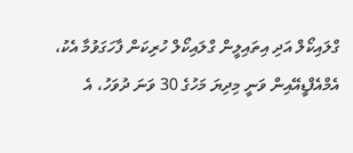ގްލައިކޯލް އަދި އިތައިލީން ގްލައިކޯލް ހުރިކަން ފާހަގަވުމާ އެކު، އެމްއެފްޑީއޭއިން ވަނީ މިދިޔަ މަހުގެ 30 ވަނަ ދުވަހު، އެ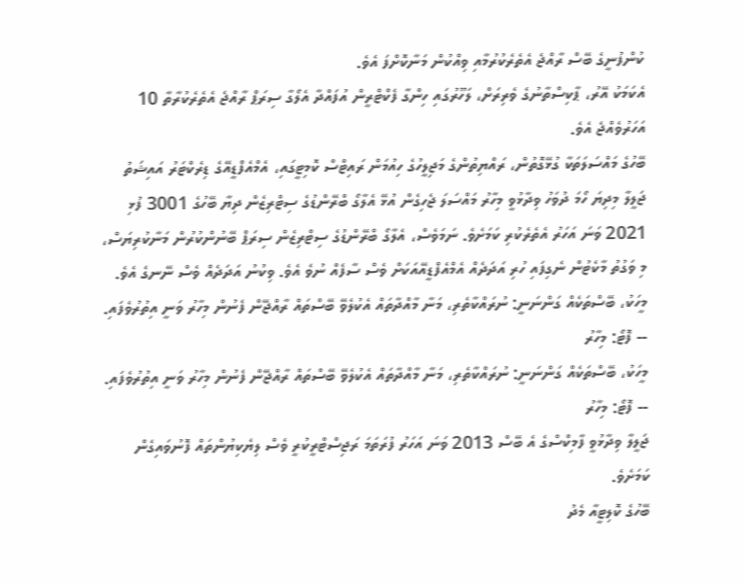ކުންފުނީގެ ބޭސް ރާއްޖެ އެތެރެކުރުމާއި ވިއްކުން މަނާކޮށްފަ އެވެ.
އެކަމަކު އޭރު، ޕާކިސްތާނުގެ ވެރިރަށް، ލަހޫރުގައި ހިންގާ ފެކްޓްރީން އުފައްދާ އެލޯގާ ސިރަޕް ރާއްޖެ އެތެރެކުރާތާ 10 އަހަރުވެއްޖެ އެވެ.
ބޭހުގެ މައްސަލަތަކާ ގުޅޭގޮތުން، ރައްޔިތުންގެ މަޖިލީހުގެ ހިއުމަން ރައިޓްސް ކޮމިޓީގައި، އެމްއެފްޑީއޭގެ ޑިރެކްޓަރު އައިޝަތު ޖަލީލާ މިދިޔަ ހޯމަ ދުވަހު ވިދާޅުވީ މިހާރު މައްސަލަ ޖެހިގެން އުޅޭ އެލާގޯ ބްރޭންޑުގެ ސިޓްރިޒެން ދިޔާ ބޭހުގެ 3001 ފުޅި 2021 ވަނަ އަހަރު އެތެރެކުރި ކަމަށެވެ. ނަމަވެސް، އެލާގޯ ބްރޭންޑުގެ ސިޓްރިޒެން ސިރަޕް ބޭނުންކުރުން މަނާކުރިޔަސް، މި ވަގުތު މާކެޓުން ނެގިފައި ހުރި އަދަދެއް އެމްއެފްޑީއޭއަކަށް ވެސް ސާފެއް ނުވެ އެވެ. ވިކުނު އަދަދެއް ވެސް ނޭނގެ އެވެ.
މީހަކު، ބޭސްތަކެއް ގަންނަނީ: ނުރައްކާތެރި، މަނާ މާއްދާތައް އެކުލެވޭ ބޭސްތައް ރާއްޖޭން ފެނުން މިހާރު ވަނީ އިތުރުވެފައި. -- ފޮޓޯ: މިހާރު
މީހަކު، ބޭސްތަކެއް ގަންނަނީ: ނުރައްކާތެރި، މަނާ މާއްދާތައް އެކުލެވޭ ބޭސްތައް ރާއްޖޭން ފެނުން މިހާރު ވަނީ އިތުރުވެފައި. -- ފޮޓޯ: މިހާރު
ޖަލީލާ ވިދާޅުވީ ފާމިކްސްގެ އެ ބޭސް 2013 ވަނަ އަހަރު ފުރަތަމަ ރަޖިސްޓްރީކުރީ ވެސް ލިޔެކިޔުންތައް ފޮނުވައިގެން ކަމަށެވެ.
ބޭހުގެ ކޮލިޓީއާ މެދު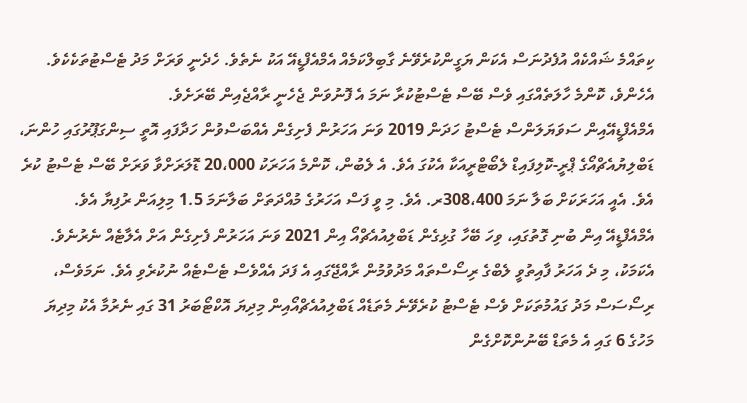ކިތައްމެ ޝައްކެއް އުފެދުނަސް އެކަން ޔަގީންކުރެވޭނެ ގާބިލްކަމެއް އެމްއެފްޑީއޭ އަކު ނެތެވެ. ހެދެނީ ވަރަށް މަދު ޓެސްޓުތަކެކެވެ. އެހެންވެ، ކޮންމެ ހާލަތެއްގައި ވެސް ބޭސް ޓެސްޓުކުރާ ނަމަ އެ ފޮނުވަން ޖެހެނީ ރާއްޖެއިން ބޭރަށެވެ.
އެމްއެފްޑީއޭއިން ސަވަޔަލަންސް ޓެސްޓު ހަދަން 2019 ވަނަ އަހަރުން ފެށިގެން އެއްބަސްވުން ހަދާފައި އޮތީ ސިންގަޕޫރުގައި ހުންނަ، ޑަބްލިޔުއެޗްއޯގެ ޕްރީ-ކޮލިފައިޑް ލެބޯޓްރީއަކާ އެކުގަ އެވެ. އެ ލެބުން، ކޮންމެ އަހަރަކު 20،000 ޑޮލަރަށްވާ ވަރަށް ބޭސް ޓެސްޓު ކުރެ އެވެ. އެއީ އަހަރަކަށް ބަލާ ނަމަ 308،400ރ. އެވެ. މި ވީ ފަސް އަހަރުގެ މުއްދަތަށް ބަލާނަމަ 1.5 މިލިއަން ރުފިޔާ އެވެ.
އެމްއެފްޑީއޭ އިން ބުނި ގޮތުގައި، ވިހަ ބޭހާ ގުޅިގެން ޑަބްލިއުއެޗްއޯ އިން 2021 ވަނަ އަހަރުން ފެށިގެން އަށް އެލާޓެއް ނެރުނެވެ. އެކަމަކު، މި ދެ އަހަރު ފާއިތުވީ ލެބްގެ ރިސޯސްތައް މަދުވުމުން ރާއްޖޭގައި އެ ފަދަ އެއްވެސް ޓެސްޓެއް ނުކުރެވި އެވެ. ނަމަވެސް، ރިސޯސަސް މަދު ގައުމުތަކަށް ވެސް ޓެސްޓު ކުރެވޭނެ މެތަޑެއް ޑަބްލިއުއެޗްއޯއިން މިދިޔަ އޮކްޓޯބަރު 31 ގައި ނެރުމާ އެކު މިދިޔަ މަހުގެ 6 ގައި އެ މެތަޑް ބޭނުންކޮށްގެން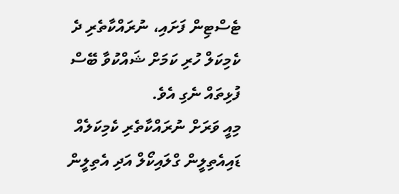ޓެސްޓިން ފަށައި، ނުރައްކާތެރި ދެ ކެމިކަލް ހުރި ކަމަށް ޝައްކުވާ ބޭސް ފުޅިތައް ނެގި އެވެ.
މިއީ ވަރަށް ނުރައްކާތެރި ކެމިކަލެއް
ޑައިއެތިލީން ގްލައިކޯލް އަދި އެތިލީން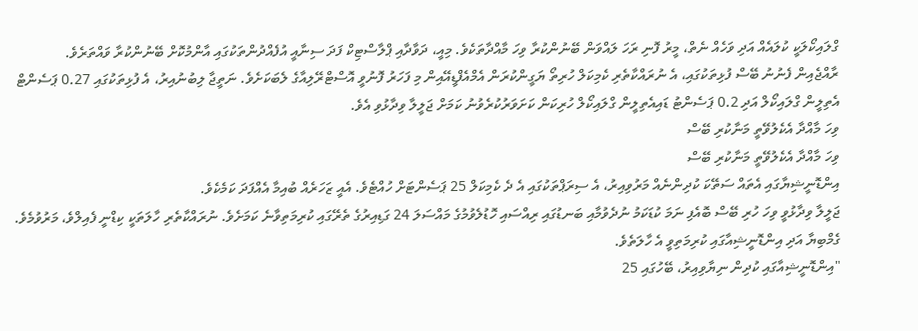ގްލައިކޯލަކީ ކުލައެއް އަދި ވަހެއް ނެތް، މީރު ފޮނި ރަހަ ލައްވަން ބޭނުންކުރާ ވިހަ މާއްދާތަކެވެ. މިއީ، ދަވާދާއި ޕްލާސްޓިކް ފަދަ ސިނާއީ އުފެއްދުންތަކުގައި އާންމުކޮށް ބޭނުންކުރާ ވައްތަރެވެ.
ރާއްޖެއިން ފެނުނު ބޭސް ފުޅިތަކުގައި، އެ ނުރައްކާތެރި ކެމިކަލް ހުރިތޯ ޔަގީންކުރަން އެމްއެފްޑީއޭއިން މި ފަހަރު ފޮނުވީ އޮސްޓްރޭލިއާގެ ލެބަކަށެވެ. ނަތީޖާ ލިބުނުއިރު، އެ ފުޅިތަކުގައި 0.27 ޕަސެންޓް އެތިލީން ގްލައިކޯލް އަދި 0.2 ޕަސެންޓު ޑައިއެތިލީން ގްލައިކޯލް ހުރިކަން ކަށަވަރުކުރެވުނު ކަމަށް ޖަލީލާ ވިދާޅުވި އެވެ.
ވިހަ މާއްދާ އެކެލުވޭތީ މަނާކުރި ބޭސް
ވިހަ މާއްދާ އެކެލުވޭތީ މަނާކުރި ބޭސް
އިންޑޮނީޝިޔާގައި އެތައް ސަތޭކަ ކުދިންނެއް މަރުވިއިރު، އެ ސިރަޕްތަކުގައި އެ ދެ ކެމިކަލް 25 ޕަސެންޓަށް ހުއްޓެވެ. އެއީ ޒަހަރެއް ބުއިމާ އެއްފަދަ ކަމެކެވެ.
ޖަލީލާ ވިދާޅުވީ ވިހަ ހުރި ބޭސް ބޮއެފި ނަމަ ކުޑަކަމު ނުދެވުމާއި ބަނޑުގައި ރިއްސައި ހޮޑުލެވުމުގެ މައްސަލަ 24 ގަޑިއިރުގެ ތެރޭގައި ކުރިމަތިވާނެ ކަމަށެވެ. ނުރައްކާތެރި ހާލަތަކީ ކިޑްނީ ފެއިލްވެ، މަރުވުމެވެ. ގެމްބިޔާ އަދި އިންޑޮނީޝިއާގައި ކުރިމަތިވީ އެ ހާލަތެވެ.
"އިންޑޮނީޝިއާގައި ކުދިން ނިޔާވިއިރު، ބޭހުގައި 25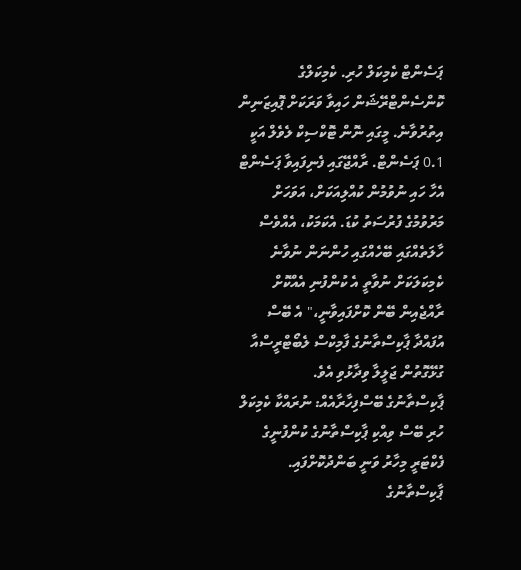ޕަސެންޓް ކެމިކަލް ހުރި. ކެމިކަލްގެ ކޮންސެންޓްރޭޝަން ހައިވާ ވަރަކަށް ޕޮއިޒަނިން އިތުރުވާނެ. މީގައި ނޮން ޓޮކްސިކް ލެވެލް އަކީ 0.1 ޕަސެންޓް. ރާއްޖޭގައި ފެނިފައިވާ ޕަސެންޓް އެހާ ހައި ނުވުމުން ކުއްލިއަކަށް، އަވަހަށް މަރުވުމުގެ ފުރުސަތު ކުޑަ. އެކަމަކު، އެއްވެސް ހާލަތެއްގައި ބޭހެއްގައި ހުންނަން ނުވާނެ ކެމިކަލަކަށް ނުވާތީ އެ ކުންފުނި އެއްކޮށް ރާއްޖެއިން ބޭން ކޮށްފައިވާނީ،" އެ ބޭސް އުފައްދާ ޕާކިސްތާނުގެ ފާމިކްސް ލެބޯޓްރީސްއާ ގުޅޭގޮތުން ޖަލީލާ ވިދާޅުވި އެވެ.
ޕާކިސްތާނުގެ ބޭސްފިހާރާއެއް: ނުރައްކާ ކެމިކަލް ހުރި ބޭސް ވިއްކި ޕާކިސްތާނުގެ ކުންފުނީގެ ފެކްޓަރީ މިހާރު ވަނީ ބަންދުކޮށްފައި.
ޕާކިސްތާނުގެ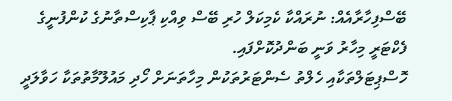ބޭސްފިހާރާއެއް: ނުރައްކާ ކެމިކަލް ހުރި ބޭސް ވިއްކި ޕާކިސްތާނުގެ ކުންފުނީގެ ފެކްޓަރީ މިހާރު ވަނީ ބަންދުކޮށްފައި.
ހޮސްޕިޓަލްތަކާއި ހެލްތު ސެންޓަރުތަކުން މިހާތަނަށް ހޯދި މައުލޫމާތުތަކާ ހަވާލަދީ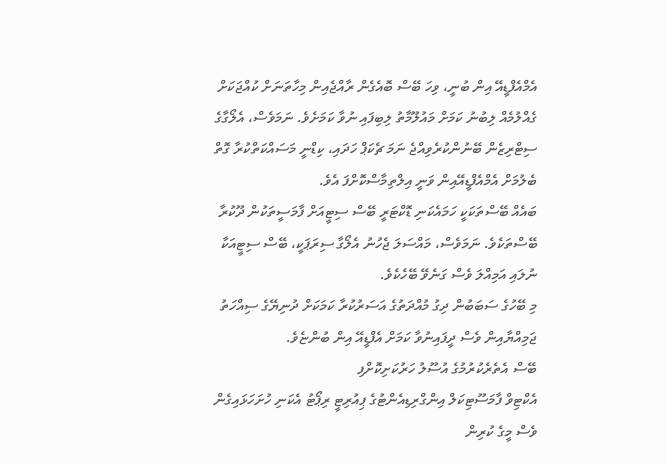އެމްއެފްޑީއޭ އިން ބުނީ، ވިހަ ބޭސް ބޮއެގެން ރާއްޖެއިން މިހާތަނަށް ކުއްޖަކަށް ގެއްލުމެއް ލިބުނު ކަމަށް މައުލޫމާތު ލިބިފައި ނުވާ ކަމަށެވެ. ނަމަވެސް، އެލޯގާގެ ސިޓްރިޒެން ބޭނުންކުރެވިއްޖެ ނަމަ ޗެކަޕް ހަދައި، ކިޑްނީ މަސައްކަތްކުރާ ގޮތް ބެލުމަށް އެމްއެފްޑީއޭއިން ވަނީ އިލްތިމާސްކޮށްފަ އެވެ.
ބައެއް ބޭސްތަކަކީ ހަމައެކަނި ޑޮކްޓަރީ ބޭސް ސިޓީއަށް ފާމަސީތަކުން ދޫކުރާ ބޭސްތަކެވެ. ނަމަވެސް، މައްސަލަ ޖެހުނު އެލޯގާ ސިރަޕަކީ، ބޭސް ސިޓީއަކާ ނުލައި އަމިއްލަ ވެސް ގަނެވޭ ބޭހެކެވެ.
މި ބޭހުގެ ސަބަބުން ދިގު މުއްދަތުގެ އަސަރުކުރާ ކަމަކަށް ދުނިޔޭގެ ސިއްހަތު ޖަމިއްޔާއިން ވެސް ދީފައިނުވާ ކަމަށް އެފްޑީއޭ އިން ބުންޏެވެ.
ބޭސް އެތެރެކުރުމުގެ އުސޫލު ހަރުކަށިކޮށްފި
އެކްޓިވް ފާމަސޫޓިކަލް އިންގްރިޑިއެންޓުގެ ޕިއުރިޓީ ރިޕޯޓު އެކަނި ހުށަހަޅައިގެން ވެސް މީގެ ކުރިން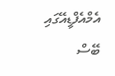އެމްއެފްޑީއޭގައި ބޭސް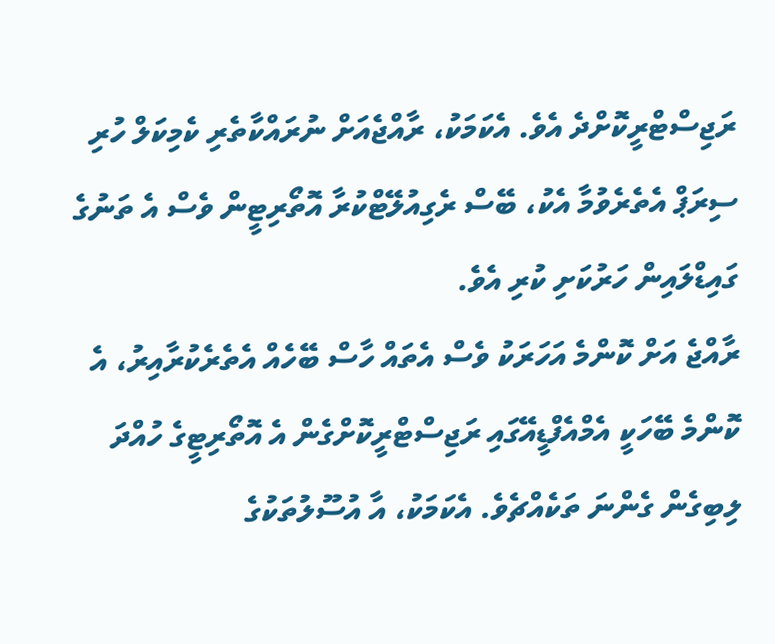ރަޖިސްޓްރީކޮށްދެ އެވެ. އެކަމަކު، ރާއްޖެއަށް ނުރައްކާތެރި ކެމިކަލް ހުރި ސިރަޕް އެތެރެވުމާ އެކު، ބޭސް ރެގިއުލޭޓްކުރާ އޮތޯރިޓީން ވެސް އެ ތަނުގެ ގައިޑްލައިން ހަރުކަށި ކުރި އެވެ.
ރާއްޖެ އަށް ކޮންމެ އަހަރަކު ވެސް އެތައް ހާސް ބޭހެއް އެތެރެކުރާއިރު، އެ ކޮންމެ ބޭހަކީ އެމްއެފްޑީއޭގައި ރަޖިސްޓްރީކޮށްގެން އެ އޮތޯރިޓީގެ ހުއްދަ ލިބިގެން ގެންނަ ތަކެއްޗެވެ. އެކަމަކު، އާ އުސޫލުތަކުގެ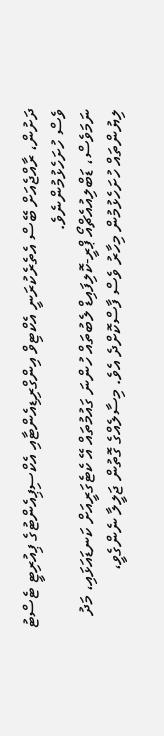ދަށުން، ރާއްޖެއަށް ބޭސް އެތެރެކުރަނީ އެކްޓިވް އިންގްރިޑިއެންޓާއި އެކްސިޕިއެންޓުގެ ޕިއުރިޓީ ޓެސްޓު ވެސް ހުށަހެޅުމުންނެވެ.
ނަމަވެސް، ޑަބްލިއުއެޗްއޯ ޕްރީ-ކޮލިފައިޑް ލެބުތައް ހުންނަ ގައުމުތައް އޭ ކެޓެގަރީއަށް ކަނޑައަޅައި، މަދު ލިޔުންތައް ހުށަހެޅުމުން މިހާރު ވެސް ފާސްކޮށްދެ އެވެ. މިސާލެއްގެ ގޮތުން ޖަލީލާ ނެންގެވީ،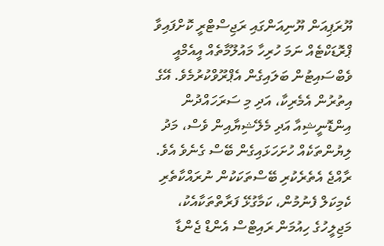ޔޫރަޕިއަން ޔޫނިއަންގައި ރަޖިސްޓްރީ ކޮށްފައިވާ ޕްރޮޑަކްޓެއް ނަމަ ހުރިހާ މައުލޫމާތެއް އީއެމްއީ ވެބްސައިޓުން ބަލައިގެން އެޕްރޫވްކުރުމެވެ. އޭގެ އިތުރުން އެމެރިކާ، އަދި މި ސަރަހައްދުން އިންޑޮނީޝިއާ އަދި މެލޭޝިޔާއިން ވެސް، މަދު ލިޔުންތަކެއް ހުށަހަޅައިގެން ބޭސް ގެނެވެ އެވެ.
ރާއްޖެ އެތެރެކުރި ބޭސްތަކަކުން ނުރައްކާތެރި ކެމިކަލް ފެނުމުން، ކަމާގުޅޭ ފަރާތްތަކާއެކު، މަޖިލީހުގެ ހިއުމަން ރައިޓްސް އެންޑް ޖެންޑާ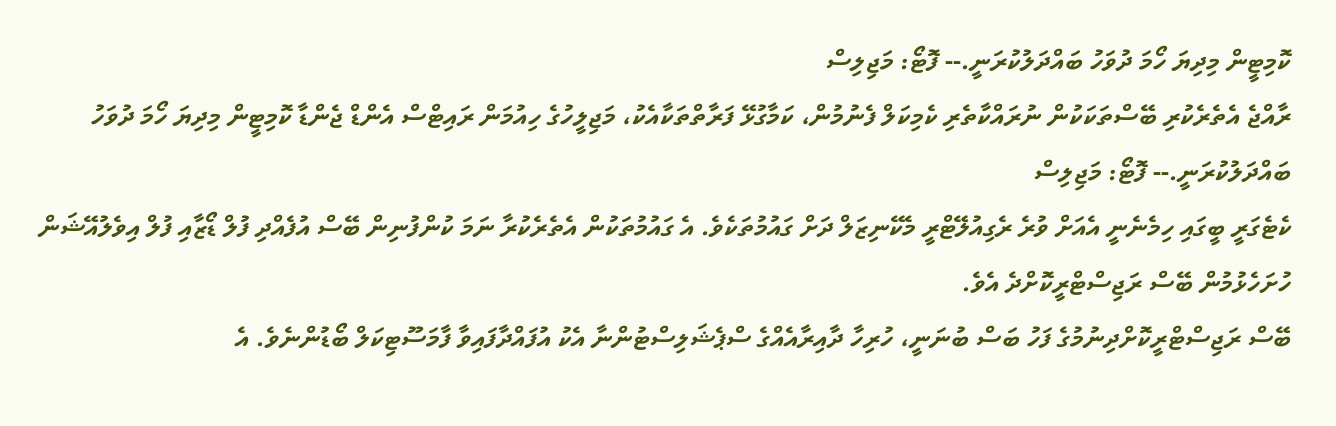ކޮމިޓީން މިދިޔަ ހޯމަ ދުވަހު ބައްދަލުކުރަނީ.-- ފޮޓޯ: މަޖިލިސް
ރާއްޖެ އެތެރެކުރި ބޭސްތަކަކުން ނުރައްކާތެރި ކެމިކަލް ފެނުމުން، ކަމާގުޅޭ ފަރާތްތަކާއެކު، މަޖިލީހުގެ ހިއުމަން ރައިޓްސް އެންޑް ޖެންޑާ ކޮމިޓީން މިދިޔަ ހޯމަ ދުވަހު ބައްދަލުކުރަނީ.-- ފޮޓޯ: މަޖިލިސް
ކެޓެގަރީ ބީގައި ހިމެނެނީ އެއަށް ވުރެ ރެގިއުލޭޓްރީ މެކޭނިޒަލް ދަށް ގައުމުތަކެވެ. އެ ގައުމުތަކުން އެތެރެކުރާ ނަމަ ކުންފުނިން ބޭސް އުފެއްދި ފުލް ޑޯޒާއި ފުލް އިވެލުއޭޝަން ހުށަހެޅުމުން ބޭސް ރަޖިސްޓްރީކޮށްދެ އެވެ.
ބޭސް ރަޖިސްޓްރީކޮށްދިނުމުގެ ފަހު ބަސް ބުނަނީ، ހުރިހާ ދާއިރާއެއްގެ ސްޕެޝަލިސްޓުންނާ އެކު އުފައްދާފައިވާ ފާމަސޫޓިކަލް ބޯޑުންނެވެ. އެ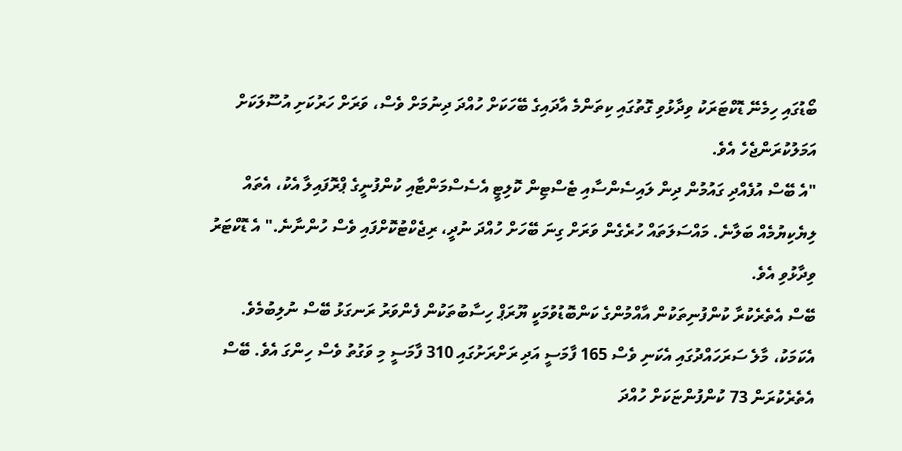ބޯޑުގައި ހިމެނޭ ޑޮކްޓަރަކު ވިދާޅުވި ގޮތުގައި ކިތަންމެ އާދައިގެ ބޭހަކަށް ހުއްދަ ދިނުމަށް ވެސް، ވަރަށް ހަރުކަށި އުސޫލަކަށް އަމަލުކުރަންޖެހެ އެވެ.
"އެ ބޭސް އުފެއްދި ގައުމުން ދިން ލައިސެންސާއި ޓެސްޓިން ކޮލިޓީ އެސެސްމަންޓާއި ކުންފުނީގެ ޕްރޮފައިލާ އެކު، އެތައް ލިޔެކިޔުމެއް ބަލާނެ. މައްސަލަތައް ހުރެގެން ވަރަށް ގިނަ ބޭހަށް ހުއްދަ ނުދީ، ރިޖެކްޓުކޮށްފައި ވެސް ހުންނާނެ." އެ ޑޮކްޓަރު ވިދާޅުވި އެވެ.
ބޭސް އެތެރެކުރާ ކުންފުނިތަކުން އާއްމުންގެ ކަންބޮޑުވުމަކީ ޔޫރަޕް ހިސާބުތަކުން ފެންވަރު ރަނގަޅު ބޭސް ނުލިބުމެވެ. އެކަމަކު، މާލެ ސަރަހައްދުގައި އެކަނި ވެސް 165 ފާމަސީ އަދި ރަށްރަށުގައި 310 ފާމަސީ މި ވަގުތު ވެސް ހިންގަ އެވެ. ބޭސް އެތެރެކުރަން 73 ކުންފުންޏަކަށް ހުއްދަ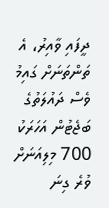ދީފައި ވާއިރު، އެ ތަންތަނަށް ގައިމު ވެސް ދައުލަތުގެ ބަޖެޓުން އަހަރަކު 700 މިލިއަނަށް ވުރެ ގިނަ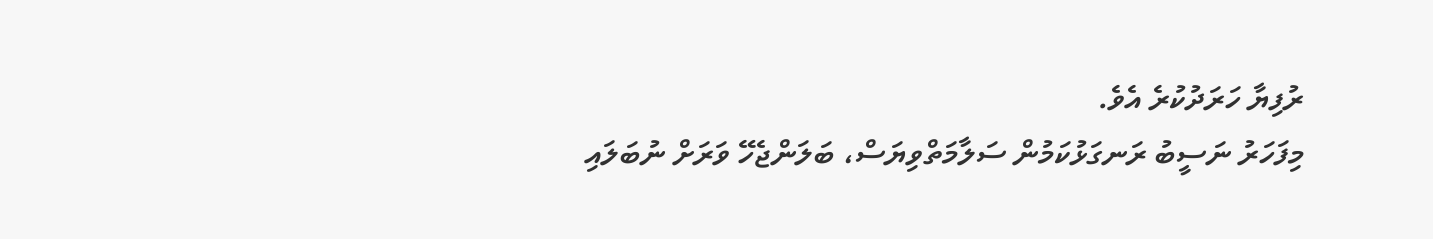ރުފިޔާ ހަރަދުކުރެ އެވެ.
މިފަހަރު ނަސީބު ރަނގަޅުކަމުން ސަލާމަތްވިޔަސް، ބަލަންޖެހޭ ވަރަށް ނުބަލައި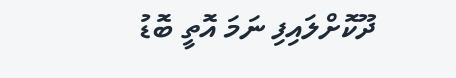ދޫކޮށްލައިފި ނަމަ އޮތީ ބޮޑު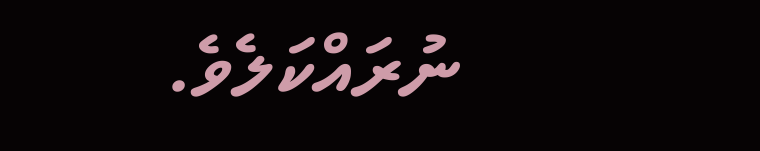ނުރައްކަލެވެ.